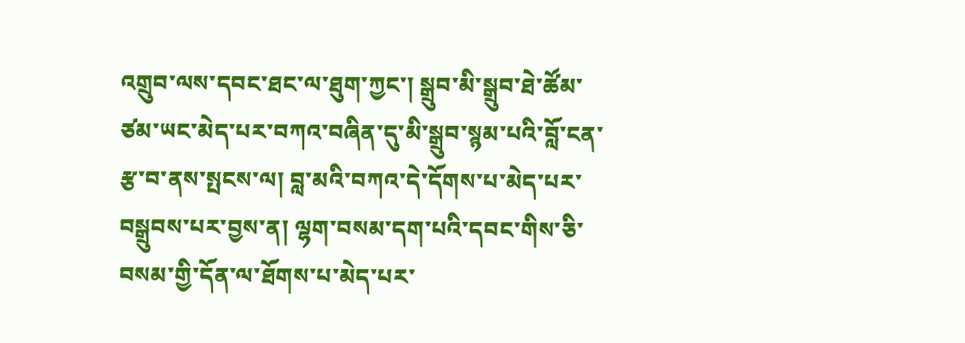འགྲུབ་ལས་དབང་ཐང་ལ་ཐུག་ཀྱང་། སྒྲུབ་མི་སྒྲུབ་ཐེ་ཚོམ་ཙམ་ཡང་མེད་པར་བཀའ་བཞིན་དུ་མི་སྒྲུབ་སྙམ་པའི་བློ་ངན་རྩ་བ་ནས་སྤངས་ལ། བླ་མའི་བཀའ་དེ་དོགས་པ་མེད་པར་བསྒྲུབས་པར་བྱས་ན། ལྷག་བསམ་དག་པའི་དབང་གིས་ཅི་བསམ་གྱི་དོན་ལ་ཐོགས་པ་མེད་པར་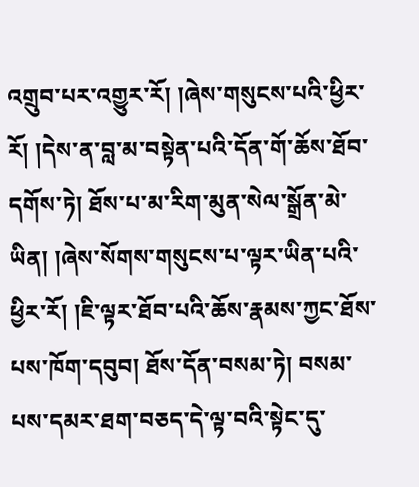འགྲུབ་པར་འགྱུར་རོ། །ཞེས་གསུངས་པའི་ཕྱིར་རོ། །དེས་ན་བླ་མ་བསྟེན་པའི་དོན་གོ་ཆོས་ཐོབ་དགོས་ཏེ། ཐོས་པ་མ་རིག་མུན་སེལ་སྒྲོན་མེ་ཡིན། །ཞེས་སོགས་གསུངས་པ་ལྟར་ཡིན་པའི་ཕྱིར་རོ། །ཇི་ལྟར་ཐོབ་པའི་ཆོས་རྣམས་ཀྱང་ཐོས་པས་ཁོག་དབུབ། ཐོས་དོན་བསམ་ཏེ། བསམ་པས་དམར་ཐག་བཅད་དེ་ལྟ་བའི་སྟེང་དུ་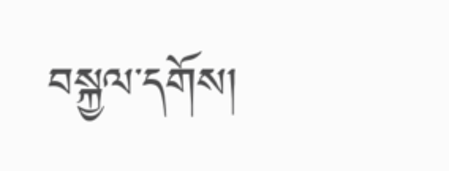བསྐྱལ་དགོས།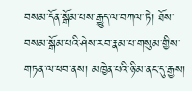བསམ་དོན་སྒོམ་པས་རྒྱུད་ལ་བཀལ་ཏེ། ཐོས་བསམ་སྒོམ་པའི་ཤེས་རབ་རྣམ་པ་གསུམ་གྱིས་གཏན་ལ་ཕབ་ནས། མཁྱེན་པའི་ཉི་མ་ནང་དུ་རྒྱས།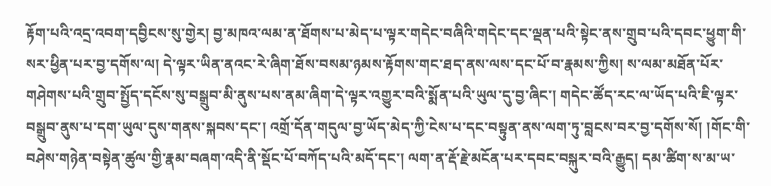རྟོག་པའི་འདྲ་འབག་དབྱིངས་སུ་གྱེར། བྱ་མཁའ་ལམ་ན་ཐོགས་པ་མེད་པ་ལྟར་གདེང་བཞིའི་གདེང་དང་ལྡན་པའི་སྟེང་ནས་གྲུབ་པའི་དབང་ཕྱུག་གི་སར་ཕྱིན་པར་བྱ་དགོས་ལ། དེ་ལྟར་ཡིན་ནའང་རེ་ཞིག་ཐོས་བསམ་ཉམས་རྟོགས་གང་ཐད་ནས་ལས་དང་པོ་བ་རྣམས་ཀྱིས། ས་ལམ་མཐོན་པོར་གཤེགས་པའི་གྲུབ་སྤྱོད་དངོས་སུ་བསྒྲུབ་མི་ནུས་པས་ནམ་ཞིག་དེ་ལྟར་འགྱུར་བའི་སྨོན་པའི་ཡུལ་དུ་བྱ་ཞིང་། གདེང་ཚོད་རང་ལ་ཡོད་པའི་ཇི་ལྟར་བསྒྲུབ་ནུས་པ་དག་ཡུལ་དུས་གནས་སྐབས་དང་། འགྲོ་དོན་གདུལ་བྱ་ཡོད་མེད་ཀྱི་ངེས་པ་དང་བསྟུན་ནས་ལག་ཏུ་བླངས་བར་བྱ་དགོས་སོ། །གོང་གི་བཤེས་གཉེན་བསྟེན་ཚུལ་གྱི་རྣམ་བཞག་འདི་ནི་སྡོང་པོ་བཀོད་པའི་མདོ་དང་། ལག་ན་རྡོ་རྗེ་མངོན་པར་དབང་བསྐུར་བའི་རྒྱུད། དམ་ཚིག་ས་མ་ཡ་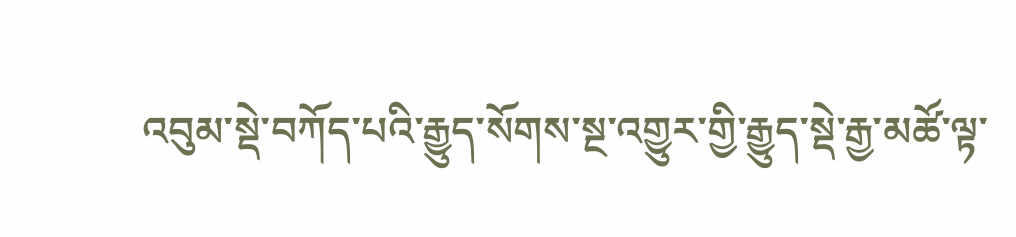འབུམ་སྡེ་བཀོད་པའི་རྒྱུད་སོགས་སྔ་འགྱུར་གྱི་རྒྱུད་སྡེ་རྒྱ་མཚོ་ལྟ་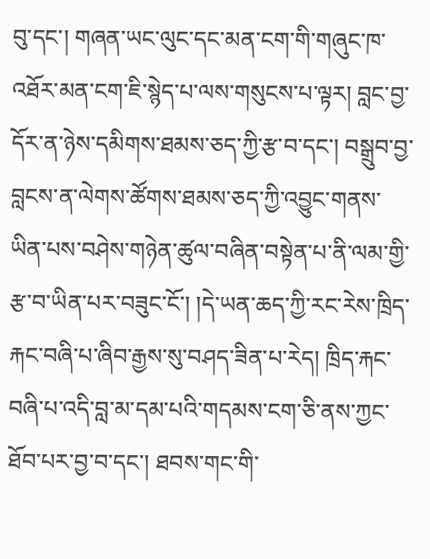བུ་དང་། གཞན་ཡང་ལུང་དང་མན་ངག་གི་གཞུང་ཁ་འཐོར་མན་ངག་ཇི་སྙེད་པ་ལས་གསུངས་པ་ལྟར། བླང་བྱ་དོར་ན་ཉེས་དམིགས་ཐམས་ཅད་ཀྱི་རྩ་བ་དང་། བསྒྲུབ་བྱ་བླངས་ན་ལེགས་ཚོགས་ཐམས་ཅད་ཀྱི་འབྱུང་གནས་ཡིན་པས་བཤེས་གཉེན་ཚུལ་བཞིན་བསྟེན་པ་ནི་ལམ་གྱི་རྩ་བ་ཡིན་པར་བཟུང་ངོ་། །དེ་ཡན་ཆད་ཀྱི་རང་རེས་ཁྲིད་རྐང་བཞི་པ་ཞིབ་རྒྱས་སུ་བཤད་ཟིན་པ་རེད། ཁྲིད་རྐང་བཞི་པ་འདི་བླ་མ་དམ་པའི་གདམས་ངག་ཅི་ནས་ཀྱང་ཐོབ་པར་བྱ་བ་དང་། ཐབས་གང་གི་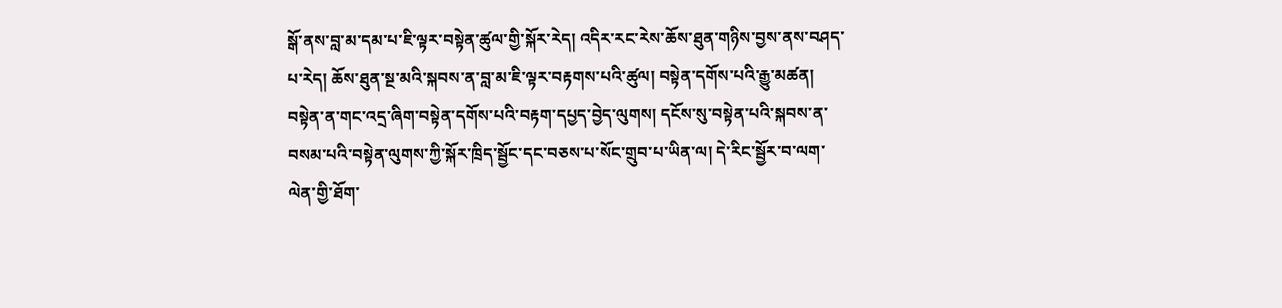སྒོ་ནས་བླ་མ་དམ་པ་ཇི་ལྟར་བསྟེན་ཚུལ་གྱི་སྐོར་རེད། འདིར་རང་རེས་ཆོས་ཐུན་གཉིས་བྱས་ནས་བཤད་པ་རེད། ཆོས་ཐུན་སྔ་མའི་སྐབས་ན་བླ་མ་ཇི་ལྟར་བརྟགས་པའི་ཚུལ། བསྟེན་དགོས་པའི་རྒྱུ་མཚན། བསྟེན་ན་གང་འདྲ་ཞིག་བསྟེན་དགོས་པའི་བརྟག་དཔྱད་བྱེད་ལུགས། དངོས་སུ་བསྟེན་པའི་སྐབས་ན་བསམ་པའི་བསྟེན་ལུགས་ཀྱི་སྐོར་ཁྲིད་སྦྱོང་དང་བཅས་པ་སོང་གྲུབ་པ་ཡིན་ལ། དེ་རིང་སྦྱོར་བ་ལག་ལེན་གྱི་ཐོག་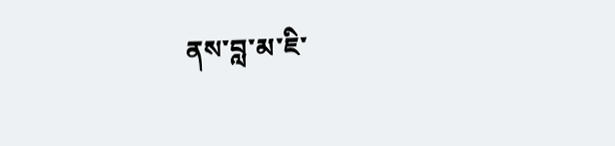ནས་བླ་མ་ཇི་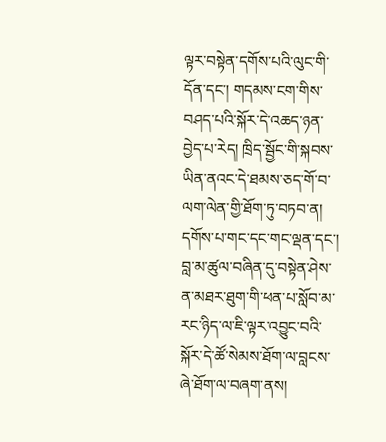ལྟར་བསྟེན་དགོས་པའི་ལུང་གི་དོན་དང་། གདམས་ངག་གིས་བཤད་པའི་སྐོར་དེ་འཆད་ཉན་བྱེད་པ་རེད། ཁྲིད་སྦྱོང་གི་སྐབས་ཡིན་ནའང་དེ་ཐམས་ཅད་གོ་བ་ལག་ལེན་གྱི་ཐོག་ཏུ་བཏབ་ན། དགོས་པ་གང་དང་གང་ལྡན་དང་། བླ་མ་ཚུལ་བཞིན་དུ་བསྟེན་ཤེས་ན་མཐར་ཐུག་གི་ཕན་པ་སློབ་མ་རང་ཉིད་ལ་ཇི་ལྟར་འབྱུང་བའི་སྐོར་དེ་ཚོ་སེམས་ཐོག་ལ་བླངས་ཞེ་ཐོག་ལ་བཞག་ནས།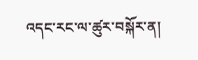འདང་རང་ལ་ཚུར་བསྐོར་ན།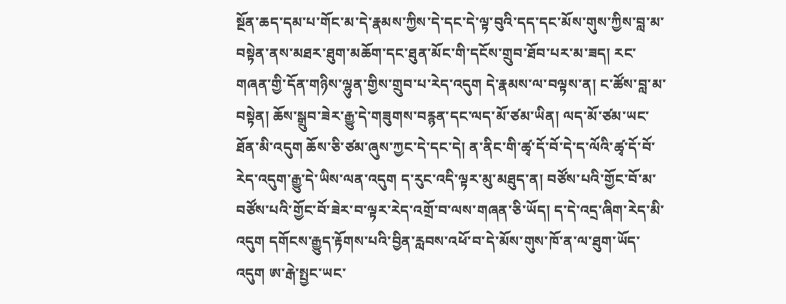སྔོན་ཆད་དམ་པ་གོང་མ་དེ་རྣམས་ཀྱིས་དེ་དང་དེ་ལྟ་བུའི་དད་དང་མོས་གུས་ཀྱིས་བླ་མ་བསྟེན་ནས་མཐར་ཐུག་མཆོག་དང་ཐུན་མོང་གི་དངོས་གྲུབ་ཐོབ་པར་མ་ཟད། རང་གཞན་གྱི་དོན་གཉིས་ལྷུན་གྱིས་གྲུབ་པ་རེད་འདུག དེ་རྣམས་ལ་བལྟས་ན། ང་ཚོས་བླ་མ་བསྟེན། ཆོས་སྒྲུབ་ཟེར་རྒྱུ་དེ་གཟུགས་བརྙན་དང་ལད་མོ་ཙམ་ཡིན། ལད་མོ་ཙམ་ཡང་ཐོན་མི་འདུག ཆོས་ཅི་ཙམ་ཞུས་ཀྱང་དེ་དང་དེ། ན་ནིང་གི་ཚྭ་དོ་བོ་དེ་ད་ལོའི་ཚྭ་དོ་བོ་རེད་འདུག་རྒྱུ་དེ་ཡིས་ལན་འདུག ད་རུང་འདི་ལྟར་མུ་མཐུད་ན། བཙོས་པའི་གྱོང་བོ་མ་བཙོས་པའི་གྱོང་བོ་ཟེར་བ་ལྟར་རེད་འགྲོ་བ་ལས་གཞན་ཅི་ཡོད། ད་དེ་འདྲ་ཞིག་རེད་མི་འདུག དགོངས་རྒྱུད་རྟོགས་པའི་བྱིན་རླབས་འཕོ་བ་དེ་མོས་གུས་ཁོ་ན་ལ་ཐུག་ཡོད་འདུག ཨ་རྒེ་སྤྱང་ཡང་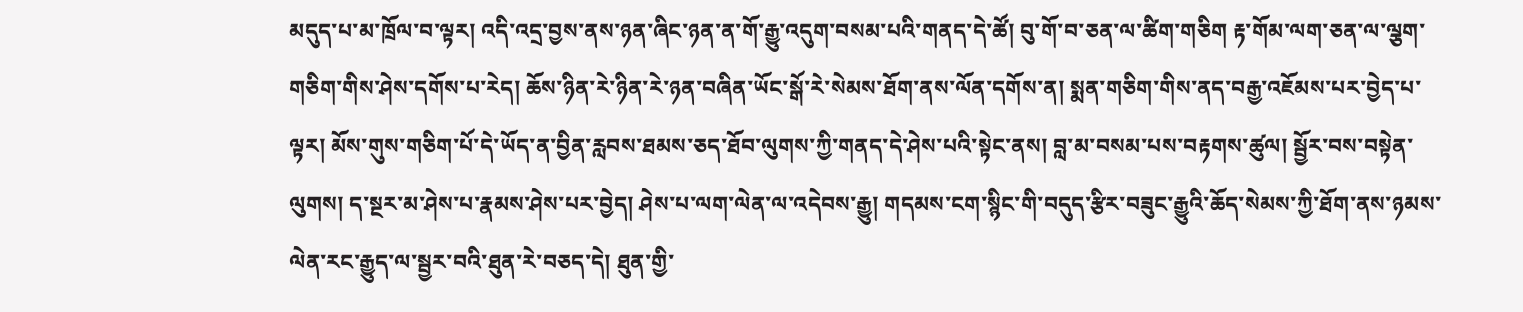མདུད་པ་མ་ཁྲོལ་བ་ལྟར། འདི་འདྲ་བྱས་ནས་ཉན་ཞིང་ཉན་ན་གོ་རྒྱུ་འདུག་བསམ་པའི་གནད་དེ་ཚོ། བུ་གོ་བ་ཅན་ལ་ཚིག་གཅིག རྟ་གོམ་ལག་ཅན་ལ་ལྕག་གཅིག་གིས་ཤེས་དགོས་པ་རེད། ཆོས་ཉིན་རེ་ཉིན་རེ་ཉན་བཞིན་ཡོང་སྒོ་རེ་སེམས་ཐོག་ནས་ལོན་དགོས་ན། སྨན་གཅིག་གིས་ནད་བརྒྱ་འཇོམས་པར་བྱེད་པ་ལྟར། མོས་གུས་གཅིག་པོ་དེ་ཡོད་ན་བྱིན་རླབས་ཐམས་ཅད་ཐོབ་ལུགས་ཀྱི་གནད་དེ་ཤེས་པའི་སྟེང་ནས། བླ་མ་བསམ་པས་བརྟགས་ཚུལ། སྦྱོར་བས་བསྟེན་ལུགས། ད་སྔར་མ་ཤེས་པ་རྣམས་ཤེས་པར་བྱེད། ཤེས་པ་ལག་ལེན་ལ་འདེབས་རྒྱུ། གདམས་ངག་སྙིང་གི་བདུད་རྩིར་བཟུང་རྒྱུའི་ཆོད་སེམས་ཀྱི་ཐོག་ནས་ཉམས་ལེན་རང་རྒྱུད་ལ་སྦྱར་བའི་ཐུན་རེ་བཅད་དེ། ཐུན་གྱི་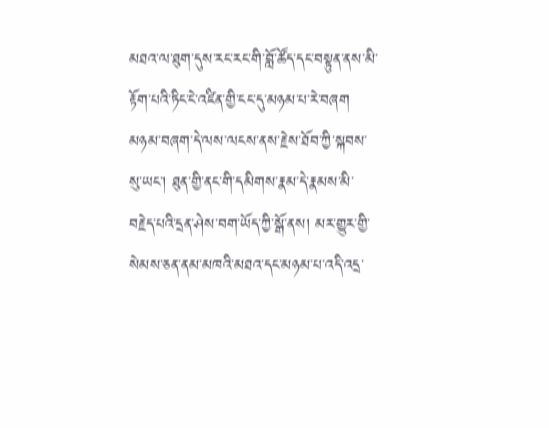མཐའ་ལ་ཐུག་དུས་རང་རང་གི་བློ་ཚོད་དང་བསྟུན་ནས་མི་རྟོག་པའི་ཏིང་ངེ་འཛིན་གྱི་ངང་དུ་མཉམ་པ་རེ་བཞག མཉམ་བཞག་དེ་ལས་ལངས་ནས་རྗེས་ཐོབ་ཀྱི་སྐབས་སུ་ཡང་། ཐུན་གྱི་ནང་གི་དམིགས་རྣམ་དེ་རྣམས་མི་བརྗེད་པའི་དྲན་ཤེས་བག་ཡོད་ཀྱི་སྒོ་ནས། མར་གྱུར་གྱི་སེམས་ཅན་ནམ་མཁའི་མཐའ་དང་མཉམ་པ་འདི་འདྲ་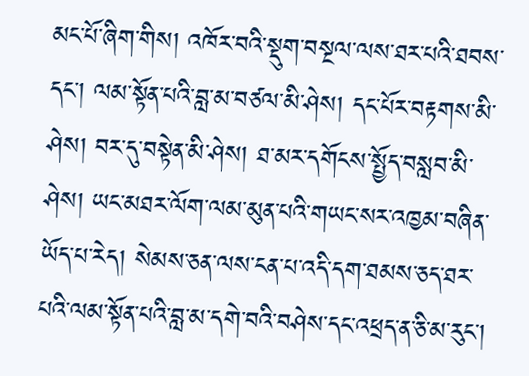མང་པོ་ཞིག་གིས། འཁོར་བའི་སྡུག་བསྔལ་ལས་ཐར་པའི་ཐབས་དང་། ལམ་སྟོན་པའི་བླ་མ་བཙལ་མི་ཤེས། དང་པོར་བརྟགས་མི་ཤེས། བར་དུ་བསྟེན་མི་ཤེས། ཐ་མར་དགོངས་སྤྱོད་བསླབ་མི་ཤེས། ཡང་མཐར་ལོག་ལམ་མུན་པའི་གཡང་སར་འཁྱམ་བཞིན་ཡོད་པ་རེད། སེམས་ཅན་ལས་ངན་པ་འདི་དག་ཐམས་ཅད་ཐར་པའི་ལམ་སྟོན་པའི་བླ་མ་དགེ་བའི་བཤེས་དང་འཕྲད་ན་ཅི་མ་རུང་།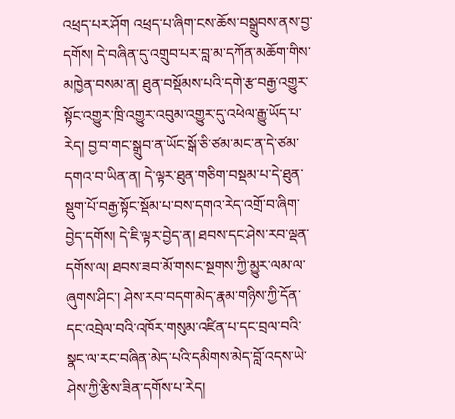འཕྲད་པར་ཤོག འཕྲད་པ་ཞིག་ངས་ཆོས་བསྒྲུབས་ནས་བྱ་དགོས། དེ་བཞིན་དུ་འགྲུབ་པར་བླ་མ་དཀོན་མཆོག་གིས་མཁྱེན་བསམ་ན། ཐུན་བསྡོམས་པའི་དགེ་རྩ་བརྒྱ་འགྱུར་སྟོང་འགྱུར་ཁྲི་འགྱུར་འབུམ་འགྱུར་དུ་འཕེལ་རྒྱུ་ཡོད་པ་རེད། བྱ་བ་གང་སྒྲུབ་ན་ཡོང་སྒོ་ཅི་ཙམ་མང་ན་དེ་ཙམ་དགའ་བ་ཡིན་ན། དེ་ལྟར་ཐུན་གཅིག་བསྡམ་པ་དེ་ཐུན་སྡུག་པོ་བརྒྱ་སྟོང་སྡོམ་པ་བས་དགའ་རེད་འགྲོ་བ་ཞིག་བྱེད་དགོས། དེ་ཇི་ལྟར་བྱེད་ན། ཐབས་དང་ཤེས་རབ་ལྡན་དགོས་ལ། ཐབས་ཟབ་མོ་གསང་སྔགས་ཀྱི་མྱུར་ལམ་ལ་ཞུགས་ཤིང་། ཤེས་རབ་བདག་མེད་རྣམ་གཉིས་ཀྱི་དོན་དང་འབྲེལ་བའི་འཁོར་གསུམ་འཛིན་པ་དང་བྲལ་བའི་སྣང་ལ་རང་བཞིན་མེད་པའི་དམིགས་མེད་བློ་འདས་ཡེ་ཤེས་ཀྱི་རྩིས་ཟིན་དགོས་པ་རེད།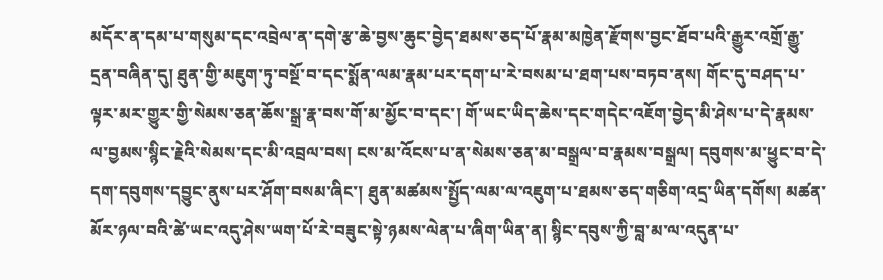མདོར་ན་དམ་པ་གསུམ་དང་འབྲེལ་ན་དགེ་རྩ་ཆེ་བྱས་ཆུང་བྱེད་ཐམས་ཅད་པོ་རྣམ་མཁྱེན་རྫོགས་བྱང་ཐོབ་པའི་རྒྱུར་འགྲོ་རྒྱུ་དྲན་བཞིན་དུ། ཐུན་གྱི་མཇུག་ཏུ་བསྔོ་བ་དང་སྨོན་ལམ་རྣམ་པར་དག་པ་རེ་བསམ་པ་ཐག་པས་བཏབ་ནས། གོང་དུ་བཤད་པ་ལྟར་མར་གྱུར་གྱི་སེམས་ཅན་ཆོས་སྒྲ་རྣ་བས་གོ་མ་མྱོང་བ་དང་། གོ་ཡང་ཡིད་ཆེས་དང་གདེང་འཇོག་བྱེད་མི་ཤེས་པ་དེ་རྣམས་ལ་བྱམས་སྙིང་རྗེའི་སེམས་དང་མི་འབྲལ་བས། ངས་མ་འོངས་པ་ན་སེམས་ཅན་མ་བསྒྲལ་བ་རྣམས་བསྒྲལ། དབུགས་མ་ཕྱུང་བ་དེ་དག་དབུགས་དབྱུང་ནུས་པར་ཤོག་བསམ་ཞིང་། ཐུན་མཚམས་སྤྱོད་ལམ་ལ་འཇུག་པ་ཐམས་ཅད་གཅིག་འདྲ་ཡིན་དགོས། མཚན་མོར་ཉལ་བའི་ཚེ་ཡང་འདུ་ཤེས་ཡག་པོ་རེ་བཟུང་སྟེ་ཉམས་ལེན་པ་ཞིག་ཡིན་ན། སྙིང་དབུས་ཀྱི་བླ་མ་ལ་འདུན་པ་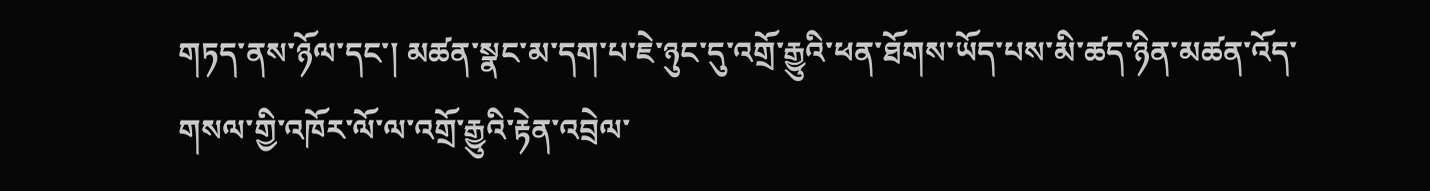གཏད་ནས་ཉོལ་དང་། མཚན་སྣང་མ་དག་པ་ཇེ་ཉུང་དུ་འགྲོ་རྒྱུའི་ཕན་ཐོགས་ཡོད་པས་མི་ཚད་ཉིན་མཚན་འོད་གསལ་གྱི་འཁོར་ལོ་ལ་འགྲོ་རྒྱུའི་རྟེན་འབྲེལ་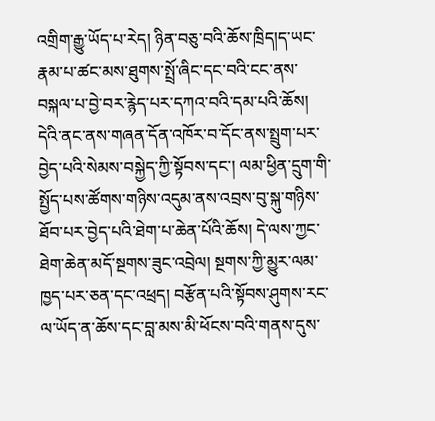འགྲིག་རྒྱུ་ཡོད་པ་རེད། ཉིན་བཅུ་བའི་ཆོས་ཁྲིད།ད་ཡང་རྣམ་པ་ཚང་མས་ཐུགས་སྤྲོ་ཞིང་དང་བའི་ངང་ནས་བསྐལ་པ་བྱེ་བར་རྙེད་པར་དཀའ་བའི་དམ་པའི་ཆོས། དེའི་ནང་ནས་གཞན་དོན་འཁོར་བ་དོང་ནས་སྤྲུག་པར་བྱེད་པའི་སེམས་བསྐྱེད་ཀྱི་སྟོབས་དང་། ལམ་ཕྱིན་དྲུག་གི་སྤྱོད་པས་ཚོགས་གཉིས་འདུམ་ནས་འབྲས་བུ་སྐུ་གཉིས་ཐོབ་པར་བྱེད་པའི་ཐེག་པ་ཆེན་པོའི་ཆོས། དེ་ལས་ཀྱང་ཐེག་ཆེན་མདོ་སྔགས་ཟུང་འབྲེལ། སྔགས་ཀྱི་མྱུར་ལམ་ཁྱད་པར་ཅན་དང་འཕྲད། བརྩོན་པའི་སྟོབས་ཤུགས་རང་ལ་ཡོད་ན་ཆོས་དང་བླ་མས་མི་ཕོངས་བའི་གནས་དུས་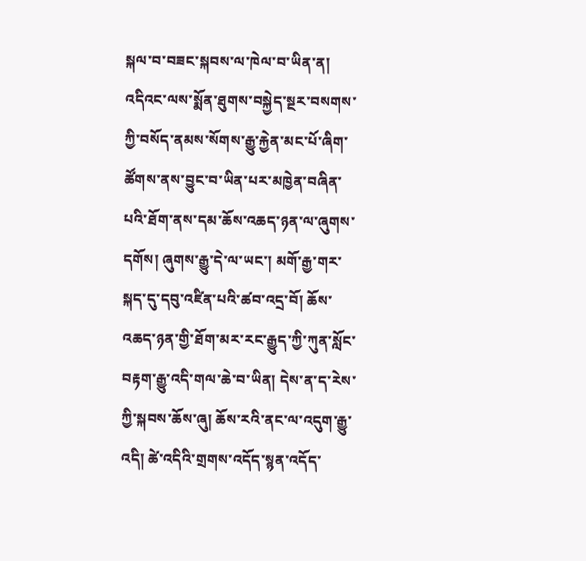སྐལ་བ་བཟང་སྐབས་ལ་ཁེལ་བ་ཡིན་ན། འདིའང་ལས་སྨོན་ཐུགས་བསྐྱེད་སྔར་བསགས་ཀྱི་བསོད་ནམས་སོགས་རྒྱུ་རྐྱེན་མང་པོ་ཞིག་ཚོགས་ནས་བྱུང་བ་ཡིན་པར་མཁྱེན་བཞིན་པའི་ཐོག་ནས་དམ་ཆོས་འཆད་ཉན་ལ་ཞུགས་དགོས། ཞུགས་རྒྱུ་དེ་ལ་ཡང་། མགོ་རྒྱ་གར་སྐད་དུ་དབུ་འཛིན་པའི་ཚབ་འདྲ་བོ། ཆོས་འཆད་ཉན་གྱི་ཐོག་མར་རང་རྒྱུད་ཀྱི་ཀུན་སློང་བརྟག་རྒྱུ་འདི་གལ་ཆེ་བ་ཡིན། དེས་ན་ད་རེས་ཀྱི་སྐབས་ཆོས་ཞུ། ཆོས་རའི་ནང་ལ་འདུག་རྒྱུ་འདི། ཚེ་འདིའི་གྲགས་འདོད་སྙན་འདོད་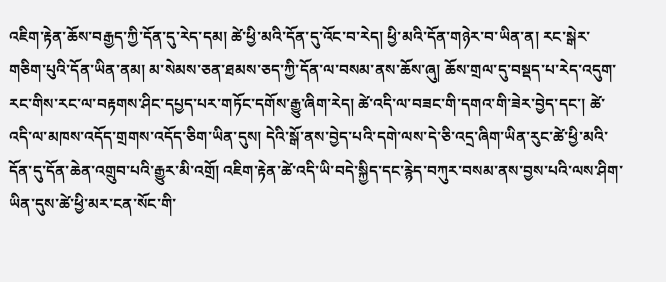འཇིག་རྟེན་ཆོས་བརྒྱད་ཀྱི་དོན་དུ་རེད་དམ། ཚེ་ཕྱི་མའི་དོན་དུ་འོང་བ་རེད། ཕྱི་མའི་དོན་གཉེར་བ་ཡིན་ན། རང་སྒེར་གཅིག་པུའི་དོན་ཡིན་ནམ། མ་སེམས་ཅན་ཐམས་ཅད་ཀྱི་དོན་ལ་བསམ་ནས་ཆོས་ཞུ། ཆོས་གྲལ་དུ་བསྡད་པ་རེད་འདུག་རང་གིས་རང་ལ་བརྟགས་ཤིང་དཔྱད་པར་གཏོང་དགོས་རྒྱུ་ཞིག་རེད། ཚེ་འདི་ལ་བཟང་གི་དགའ་གི་ཟེར་བྱེད་དང་། ཚེ་འདི་ལ་མཁས་འདོད་གྲགས་འདོད་ཅིག་ཡིན་དུས། དེའི་སྒོ་ནས་བྱེད་པའི་དགེ་ལས་དེ་ཅི་འདྲ་ཞིག་ཡིན་རུང་ཚེ་ཕྱི་མའི་དོན་དུ་དོན་ཆེན་འགྲུབ་པའི་རྒྱུར་མི་འགྲོ། འཇིག་རྟེན་ཚེ་འདི་ཡི་བདེ་སྐྱིད་དང་རྙེད་བཀུར་བསམ་ནས་བྱས་པའི་ལས་ཤིག་ཡིན་དུས་ཚེ་ཕྱི་མར་ངན་སོང་གི་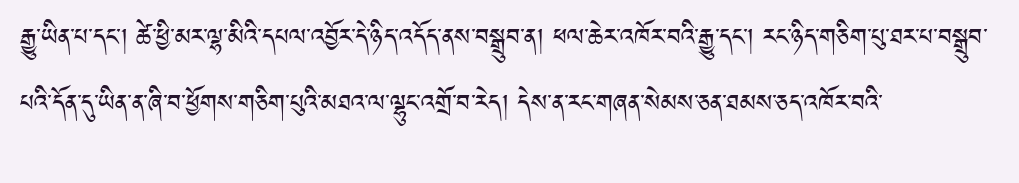རྒྱུ་ཡིན་པ་དང་། ཚེ་ཕྱི་མར་ལྷ་མིའི་དཔལ་འབྱོར་དེ་ཉིད་འདོད་ནས་བསྒྲུབ་ན། ཕལ་ཆེར་འཁོར་བའི་རྒྱུ་དང་། རང་ཉིད་གཅིག་པུ་ཐར་པ་བསྒྲུབ་པའི་དོན་དུ་ཡིན་ན་ཞི་བ་ཕྱོགས་གཅིག་པུའི་མཐའ་ལ་ལྷུང་འགྲོ་བ་རེད། དེས་ན་རང་གཞན་སེམས་ཅན་ཐམས་ཅད་འཁོར་བའི་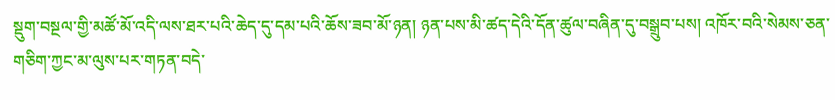སྡུག་བསྔལ་གྱི་མཚོ་མོ་འདི་ལས་ཐར་པའི་ཆེད་དུ་དམ་པའི་ཆོས་ཟབ་མོ་ཉན། ཉན་པས་མི་ཚད་དེའི་དོན་ཚུལ་བཞིན་དུ་བསྒྲུབ་པས། འཁོར་བའི་སེམས་ཅན་གཅིག་ཀྱང་མ་ལུས་པར་གཏན་བདེ་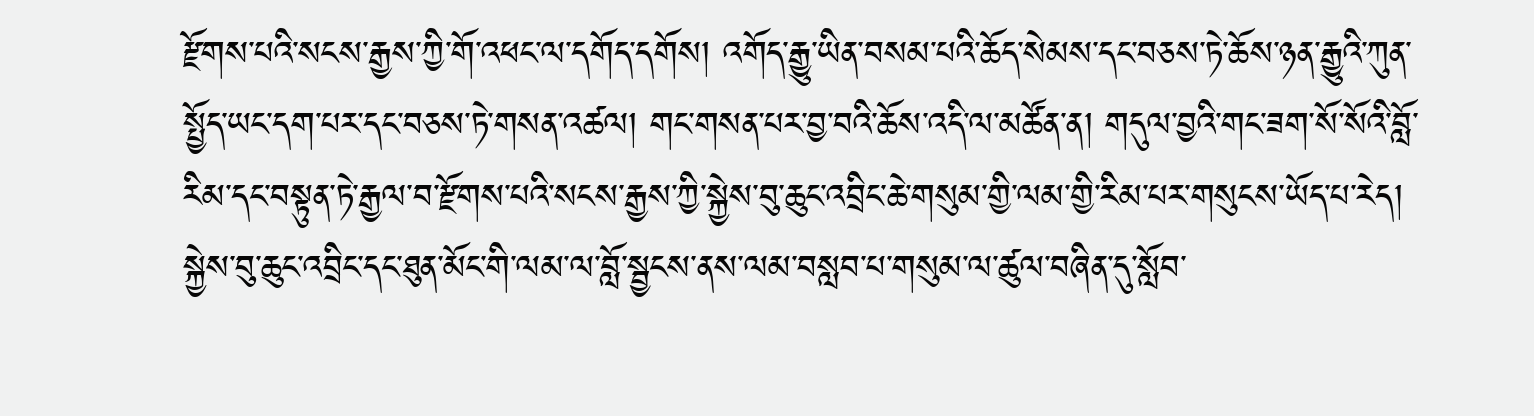རྫོགས་པའི་སངས་རྒྱས་ཀྱི་གོ་འཕང་ལ་དགོད་དགོས། འགོད་རྒྱུ་ཡིན་བསམ་པའི་ཆོད་སེམས་དང་བཅས་ཏེ་ཆོས་ཉན་རྒྱུའི་ཀུན་སྤྱོད་ཡང་དག་པར་དང་བཅས་ཏེ་གསན་འཚལ། གང་གསན་པར་བྱ་བའི་ཆོས་འདི་ལ་མཚོན་ན། གདུལ་བྱའི་གང་ཟག་སོ་སོའི་བློ་རིམ་དང་བསྟུན་ཏེ་རྒྱལ་བ་རྫོགས་པའི་སངས་རྒྱས་ཀྱི་སྐྱེས་བུ་ཆུང་འབྲིང་ཆེ་གསུམ་གྱི་ལམ་གྱི་རིམ་པར་གསུངས་ཡོད་པ་རེད། སྐྱེས་བུ་ཆུང་འབྲིང་དང་ཐུན་མོང་གི་ལམ་ལ་བློ་སྦྱངས་ནས་ལམ་བསླབ་པ་གསུམ་ལ་ཚུལ་བཞིན་དུ་སློབ་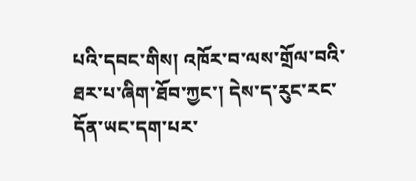པའི་དབང་གིས། འཁོར་བ་ལས་གྲོལ་བའི་ཐར་པ་ཞིག་ཐོབ་ཀྱང་། དེས་ད་རུང་རང་དོན་ཡང་དག་པར་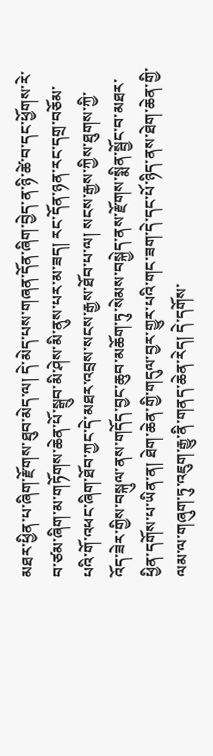མཐར་ཕྱིན་པ་ཞིག་རྫོགས་ཐུབ་མེད་ལ། དེ་མེད་པས་གཞན་དོན་ཞིག་བྱེད་ན་ཉི་ཚེ་བ་དང་ཕྱོགས་རེ་བ་ཙམ་ཞིག་མ་གཏོགས་ཆེན་པོ་སྒྲུབ་མི་ཤེས་མི་ནུས་པར་མ་ཟད། རང་དོན་ཉན་རང་དགྲ་བཅོམ་པའི་གོ་འཕང་ཞིག་ཐོབ་ཀྱང་དེ་མཐར་འབྲས་སངས་རྒྱས་ཐོབ་པ་ལ། སངས་རྒྱས་ཀྱིས་ཐུགས་ཀྱི་འོད་ཟེར་གྱིས་བསྐུལ་ནས་གདོད་བྱང་ཆུབ་མཆོག་ཏུ་སེམས་བསྐྱེད་ནས་རྫོགས་སྨིན་སྦྱོང་བ་མཐར་ཕྱིན་དགོས་པ་ཡིན་ན། ཐེག་ཆེན་གྱི་གདུལ་བྱར་གྱུར་པའི་གང་ཟག་དེ་དང་པོ་ཉིད་ནས་ཐེག་ཆེན་གྱི་ལམ་ལ་གཞུག་ཏུ་འཇུག་རྒྱུ་ནི་གནད་ཆེན་རེད། དེ་དགོས་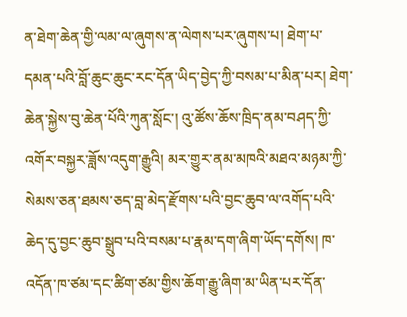ན་ཐེག་ཆེན་གྱི་ལམ་ལ་ཞུགས་ན་ལེགས་པར་ཞུགས་པ། ཐེག་པ་དམན་པའི་བློ་ཆུང་ཆུང་རང་དོན་ཡིད་བྱེད་ཀྱི་བསམ་པ་མིན་པར། ཐེག་ཆེན་སྐྱེས་བུ་ཆེན་པོའི་ཀུན་སློང་། འུ་ཚོས་ཆོས་ཁྲིད་ནམ་བཤད་ཀྱི་འགོར་བསྐྱར་ཟློས་འདུག་རྒྱུའི། མར་གྱུར་ནམ་མཁའི་མཐའ་མཉམ་ཀྱི་སེམས་ཅན་ཐམས་ཅད་བླ་མེད་རྫོགས་པའི་བྱང་ཆུབ་ལ་འགོད་པའི་ཆེད་དུ་བྱང་ཆུབ་སྒྲུབ་པའི་བསམ་པ་རྣམ་དག་ཞིག་ཡོད་དགོས། ཁ་འདོན་ཁ་ཙམ་དང་ཚིག་ཙམ་གྱིས་ཆོག་རྒྱུ་ཞིག་མ་ཡིན་པར་དོན་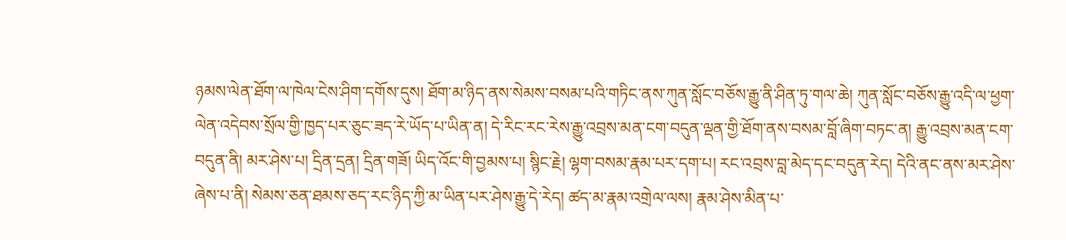ཉམས་ལེན་ཐོག་ལ་ཁེལ་ངེས་ཤིག་དགོས་དུས། ཐོག་མ་ཉིད་ནས་སེམས་བསམ་པའི་གཏིང་ནས་ཀུན་སློང་བཅོས་རྒྱུ་ནི་ཤིན་ཏུ་གལ་ཆེ། ཀུན་སློང་བཅོས་རྒྱུ་འདི་ལ་ཕྱག་ལེན་འདེབས་སྲོལ་གྱི་ཁྱད་པར་ཅུང་ཟད་རེ་ཡོད་པ་ཡིན་ན། དེ་རིང་རང་རེས་རྒྱུ་འབྲས་མན་ངག་བདུན་ལྡན་གྱི་ཐོག་ནས་བསམ་བློ་ཞིག་བཏང་ན། རྒྱུ་འབྲས་མན་ངག་བདུན་ནི། མར་ཤེས་པ། དྲིན་དྲན། དྲིན་གཟོ། ཡིད་འོང་གི་བྱམས་པ། སྙིང་རྗེ། ལྷག་བསམ་རྣམ་པར་དག་པ། རང་འབྲས་བླ་མེད་དང་བདུན་རེད། དེའི་ནང་ནས་མར་ཤེས་ཞེས་པ་ནི། སེམས་ཅན་ཐམས་ཅད་རང་ཉིད་ཀྱི་མ་ཡིན་པར་ཤེས་རྒྱུ་དེ་རེད། ཚད་མ་རྣམ་འགྲེལ་ལས། རྣམ་ཤེས་མིན་པ་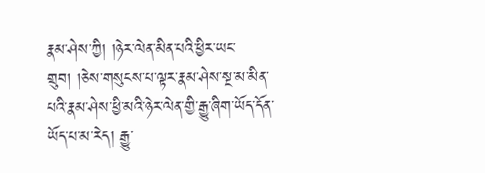རྣམ་ཤེས་ཀྱི། །ཉེར་ལེན་མིན་པའི་ཕྱིར་ཡང་གྲུབ། །ཅེས་གསུངས་པ་ལྟར་རྣམ་ཤེས་སྔ་མ་མིན་པའི་རྣམ་ཤེས་ཕྱི་མའི་ཉེར་ལེན་གྱི་རྒྱུ་ཞིག་ཡོད་དོན་ཡོད་པ་མ་རེད། རྒྱུ་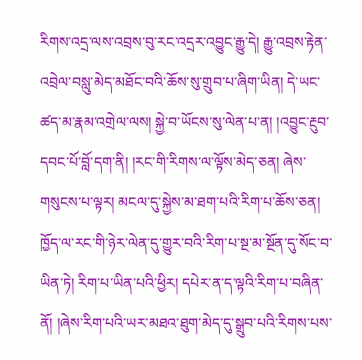རིགས་འདྲ་ལས་འབྲས་བུ་རང་འདྲར་འབྱུང་རྒྱུ་དེ། རྒྱུ་འབྲས་རྟེན་འབྲེལ་བསླུ་མེད་མཐོང་བའི་ཆོས་སུ་གྲུབ་པ་ཞིག་ཡིན། དེ་ཡང་ཚད་མ་རྣམ་འགྲེལ་ལས། སྐྱེ་བ་ཡོངས་སུ་ལེན་པ་ན། །འབྱུང་རྔུབ་དབང་པོ་བློ་དག་ནི། །རང་གི་རིགས་ལ་ལྟོས་མེད་ཅན། ཞེས་གསུངས་པ་ལྟར། མངལ་དུ་སྐྱེས་མ་ཐག་པའི་རིག་པ་ཆོས་ཅན། ཁྱོད་ལ་རང་གི་ཉེར་ལེན་དུ་གྱུར་བའི་རིག་པ་སྔ་མ་སྔོན་དུ་སོང་བ་ཡིན་ཏེ། རིག་པ་ཡིན་པའི་ཕྱིར། དཔེར་ན་ད་ལྟའི་རིག་པ་བཞིན་ནོ། །ཞེས་རིག་པའི་ཡར་མཐའ་ཐུག་མེད་དུ་སྒྲུབ་པའི་རིགས་པས་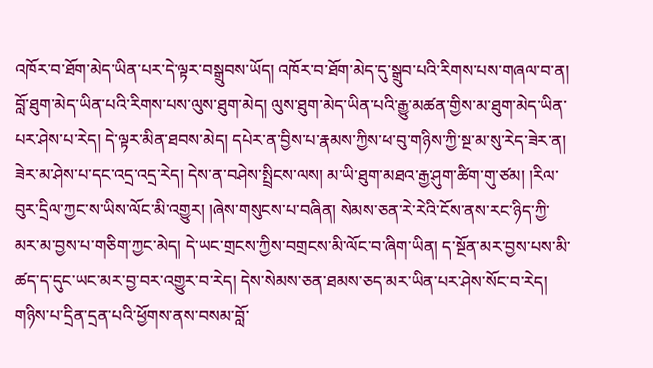འཁོར་བ་ཐོག་མེད་ཡིན་པར་དེ་ལྟར་བསྒྲུབས་ཡོད། འཁོར་བ་ཐོག་མེད་དུ་སྒྲུབ་པའི་རིགས་པས་གཞལ་བ་ན། བློ་ཐུག་མེད་ཡིན་པའི་རིགས་པས་ལུས་ཐུག་མེད། ལུས་ཐུག་མེད་ཡིན་པའི་རྒྱུ་མཚན་གྱིས་མ་ཐུག་མེད་ཡིན་པར་ཤེས་པ་རེད། དེ་ལྟར་མིན་ཐབས་མེད། དཔེར་ན་བྱིས་པ་རྣམས་ཀྱིས་ཕ་བུ་གཉིས་ཀྱི་སྔ་མ་སུ་རེད་ཟེར་ན། ཟེར་མ་ཤེས་པ་དང་འདྲ་འདྲ་རེད། དེས་ན་བཤེས་སྤྲིངས་ལས། མ་ཡི་ཐུག་མཐའ་རྒྱ་ཤུག་ཚིག་གུ་ཙམ། །རིལ་བུར་དྲིལ་ཀྱང་ས་ཡིས་ལོང་མི་འགྱུར། །ཞེས་གསུངས་པ་བཞིན། སེམས་ཅན་རེ་རེའི་ངོས་ནས་རང་ཉིད་ཀྱི་མར་མ་བྱས་པ་གཅིག་ཀྱང་མེད། དེ་ཡང་གྲངས་ཀྱིས་བགྲངས་མི་ལོང་བ་ཞིག་ཡིན། ད་སྔོན་མར་བྱས་པས་མི་ཚད་ད་དུང་ཡང་མར་བྱ་བར་འགྱུར་བ་རེད། དེས་སེམས་ཅན་ཐམས་ཅད་མར་ཡིན་པར་ཤེས་སོང་བ་རེད། གཉིས་པ་དྲིན་དྲན་པའི་ཕྱོགས་ནས་བསམ་བློ་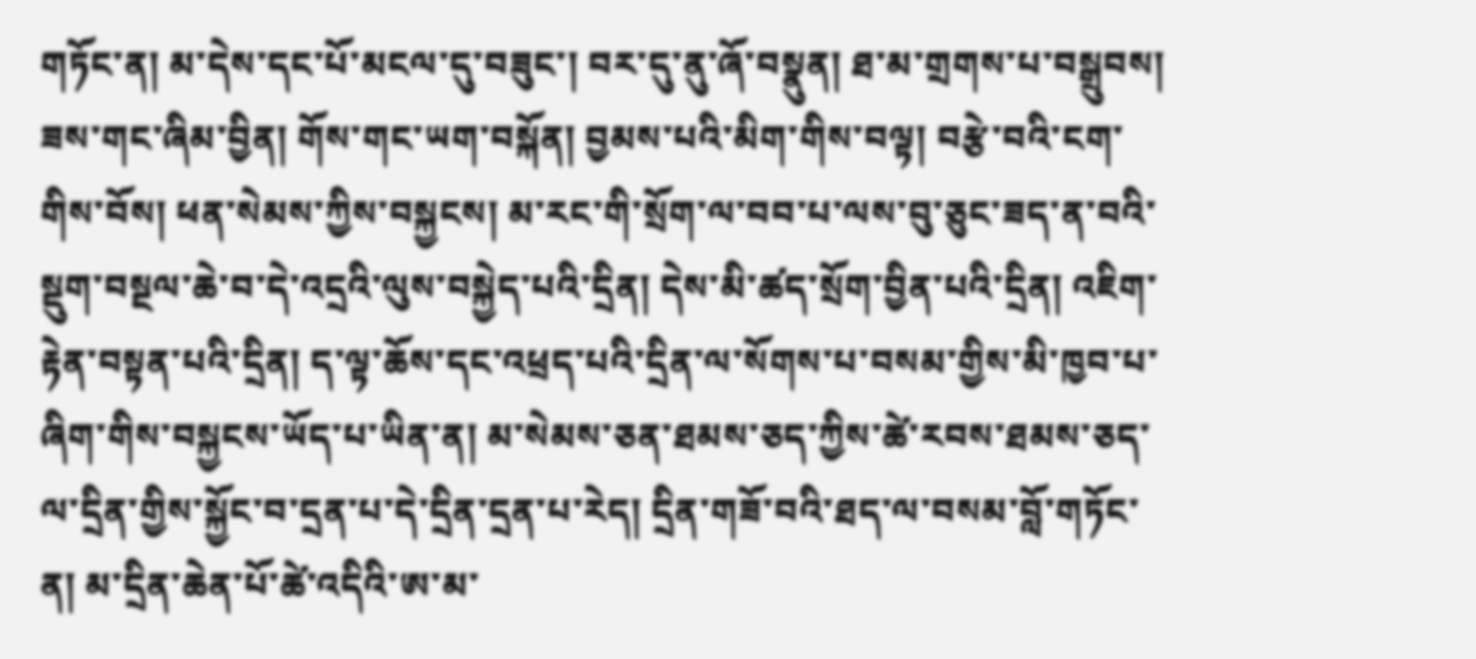གཏོང་ན། མ་དེས་དང་པོ་མངལ་དུ་བཟུང་། བར་དུ་ནུ་ཞོ་བསྣུན། ཐ་མ་གྲགས་པ་བསྒྲུབས། ཟས་གང་ཞིམ་བྱིན། གོས་གང་ཡག་བསྐོན། བྱམས་པའི་མིག་གིས་བལྟ། བརྩེ་བའི་ངག་གིས་བོས། ཕན་སེམས་ཀྱིས་བསྐྱངས། མ་རང་གི་སྲོག་ལ་བབ་པ་ལས་བུ་ཅུང་ཟད་ན་བའི་སྡུག་བསྔལ་ཆེ་བ་དེ་འདྲའི་ལུས་བསྐྱེད་པའི་དྲིན། དེས་མི་ཚད་སྲོག་བྱིན་པའི་དྲིན། འཇིག་རྟེན་བསྟན་པའི་དྲིན། ད་ལྟ་ཆོས་དང་འཕྲད་པའི་དྲིན་ལ་སོགས་པ་བསམ་གྱིས་མི་ཁྱབ་པ་ཞིག་གིས་བསྐྱངས་ཡོད་པ་ཡིན་ན། མ་སེམས་ཅན་ཐམས་ཅད་ཀྱིས་ཚེ་རབས་ཐམས་ཅད་ལ་དྲིན་གྱིས་སྐྱོང་བ་དྲན་པ་དེ་དྲིན་དྲན་པ་རེད། དྲིན་གཟོ་བའི་ཐད་ལ་བསམ་བློ་གཏོང་ན། མ་དྲིན་ཆེན་པོ་ཚེ་འདིའི་ཨ་མ་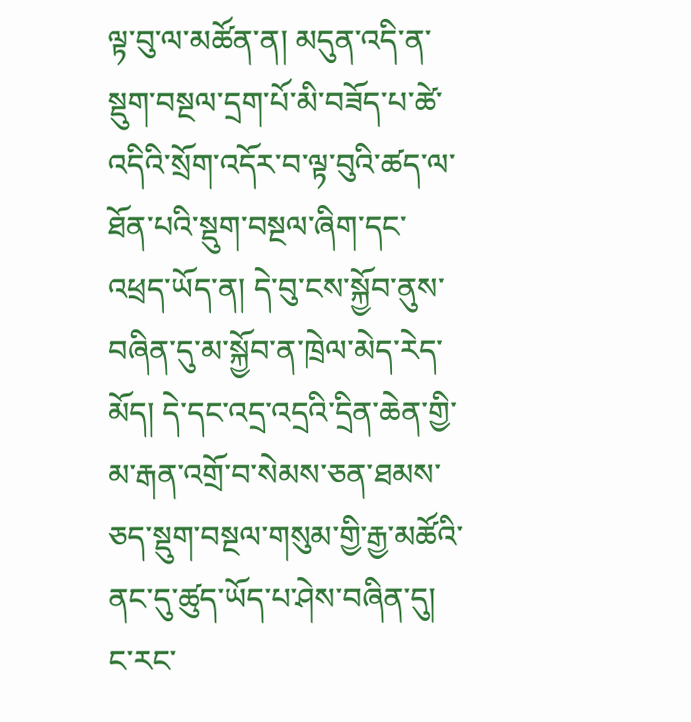ལྟ་བུ་ལ་མཚོན་ན། མདུན་འདི་ན་སྡུག་བསྔལ་དྲག་པོ་མི་བཟོད་པ་ཚེ་འདིའི་སྲོག་འདོར་བ་ལྟ་བུའི་ཚད་ལ་ཐོན་པའི་སྡུག་བསྔལ་ཞིག་དང་འཕྲད་ཡོད་ན། དེ་བུ་ངས་སྐྱོབ་ནུས་བཞིན་དུ་མ་སྐྱོབ་ན་ཁྲེལ་མེད་རེད་མོད། དེ་དང་འདྲ་འདྲའི་དྲིན་ཆེན་གྱི་མ་རྒན་འགྲོ་བ་སེམས་ཅན་ཐམས་ཅད་སྡུག་བསྔལ་གསུམ་གྱི་རྒྱ་མཚོའི་ནང་དུ་ཚུད་ཡོད་པ་ཤེས་བཞིན་དུ། ང་རང་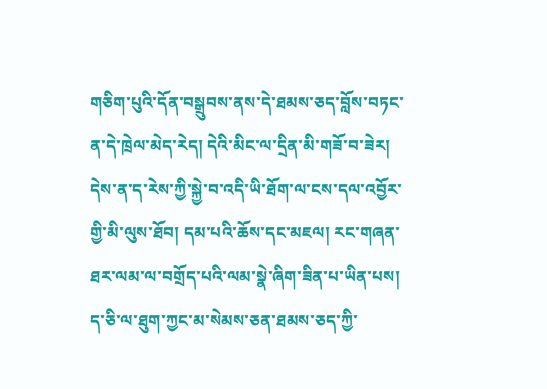གཅིག་པུའི་དོན་བསྒྲུབས་ནས་དེ་ཐམས་ཅད་བློས་བཏང་ན་དེ་ཁྲེལ་མེད་རེད། དེའི་མིང་ལ་དྲིན་མི་གཟོ་བ་ཟེར། དེས་ན་ད་རེས་ཀྱི་སྐྱེ་བ་འདི་ཡི་ཐོག་ལ་ངས་དལ་འབྱོར་གྱི་མི་ལུས་ཐོབ། དམ་པའི་ཆོས་དང་མཇལ། རང་གཞན་ཐར་ལམ་ལ་བགྲོད་པའི་ལམ་སྣེ་ཞིག་ཟིན་པ་ཡིན་པས། ད་ཅི་ལ་ཐུག་ཀྱང་མ་སེམས་ཅན་ཐམས་ཅད་ཀྱི་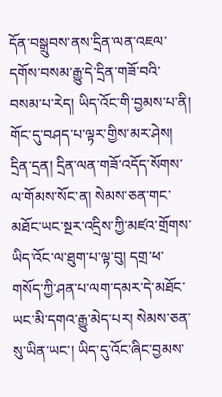དོན་བསྒྲུབས་ནས་དྲིན་ལན་འཇལ་དགོས་བསམ་རྒྱུ་དེ་དྲིན་གཟོ་བའི་བསམ་པ་རེད། ཡིད་འོང་གི་བྱམས་པ་ནི། གོང་དུ་བཤད་པ་ལྟར་གྱིས་མར་ཤེས། དྲིན་དྲན། དྲིན་ལན་གཟོ་འདོད་སོགས་ལ་གོམས་སོང་ན། སེམས་ཅན་གང་མཐོང་ཡང་སྔར་འདྲིས་ཀྱི་མཛའ་གྲོགས་ཡིད་འོང་ལ་ཐུག་པ་ལྟ་བུ། དགྲ་ཕ་གསོད་ཀྱི་ཤན་པ་ལག་དམར་དེ་མཐོང་ཡང་མི་དགའ་རྒྱུ་མེད་པར། སེམས་ཅན་སུ་ཡིན་ཡང་། ཡིད་དུ་འོང་ཞིང་བྱམས་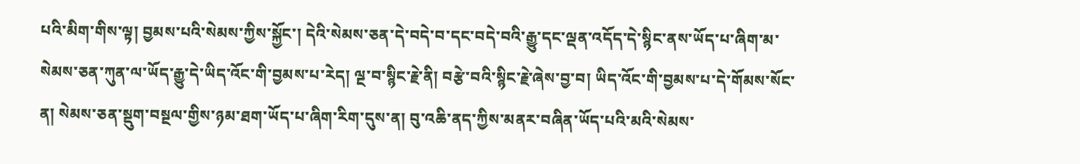པའི་མིག་གིས་ལྟ། བྱམས་པའི་སེམས་ཀྱིས་སྐྱོང་། དེའི་སེམས་ཅན་དེ་བདེ་བ་དང་བདེ་བའི་རྒྱུ་དང་ལྡན་འདོད་དེ་སྙིང་ནས་ཡོད་པ་ཞིག་མ་སེམས་ཅན་ཀུན་ལ་ཡོད་རྒྱུ་དེ་ཡིད་འོང་གི་བྱམས་པ་རེད། ལྔ་བ་སྙིང་རྗེ་ནི། བརྩེ་བའི་སྙིང་རྗེ་ཞེས་བྱ་བ། ཡིད་འོང་གི་བྱམས་པ་དེ་གོམས་སོང་ན། སེམས་ཅན་སྡུག་བསྔལ་གྱིས་ཉམ་ཐག་ཡོད་པ་ཞིག་རིག་དུས་ན། བུ་འཆི་ནད་ཀྱིས་མནར་བཞིན་ཡོད་པའི་མའི་སེམས་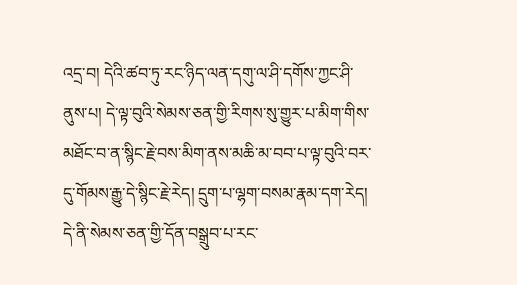འདྲ་བ། དེའི་ཚབ་ཏུ་རང་ཉིད་ལན་དགུ་ལ་ཤི་དགོས་ཀྱང་ཤི་ནུས་པ། དེ་ལྟ་བུའི་སེམས་ཅན་གྱི་རིགས་སུ་གྱུར་པ་མིག་གིས་མཐོང་བ་ན་སྙིང་རྗེ་བས་མིག་ནས་མཆི་མ་བབ་པ་ལྟ་བུའི་བར་དུ་གོམས་རྒྱུ་དེ་སྙིང་རྗེ་རེད། དྲུག་པ་ལྷག་བསམ་རྣམ་དག་རེད། དེ་ནི་སེམས་ཅན་གྱི་དོན་བསྒྲུབ་པ་རང་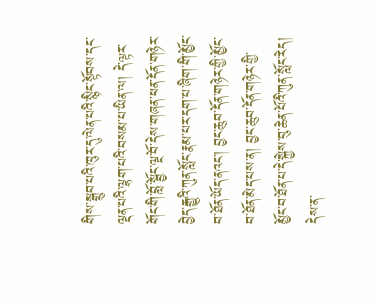གིས་སྒྲུབ་པའི་ཁུར་དུ་ལེན་པའི་སྙིང་སྟོབས་དང་ལྡན་པའི་ལྷག་པའི་བསམ་པ་ཡིན་ལ། དེ་ལྟར་གོང་གི་བློ་སྦྱོང་ལྔ་བོ་དེས་གཞན་ཕན་དོན་གཉེར་བྱེད་རྒྱུའི་ཀུན་སློང་རྣམ་པར་དག་པ་ཞིག་གི་མྱོང་བ་ཐོན་ཡོད་ནའང་། བྱང་ཆུབ་དོན་གཉེར་གྱི་མྱོང་བ་ཐོན་མེད་པས་ན། བྱང་ཆུབ་དོན་གཉེར་གྱི་མྱོང་བ་ཐོན་པ་དེ་སྐྱེས་བུ་ཆེན་པོའི་ཀུན་སློང་རེད། དེས་ན་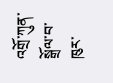འགྲོ་ཀུན་སྒྲོལ་བ་ཁུར་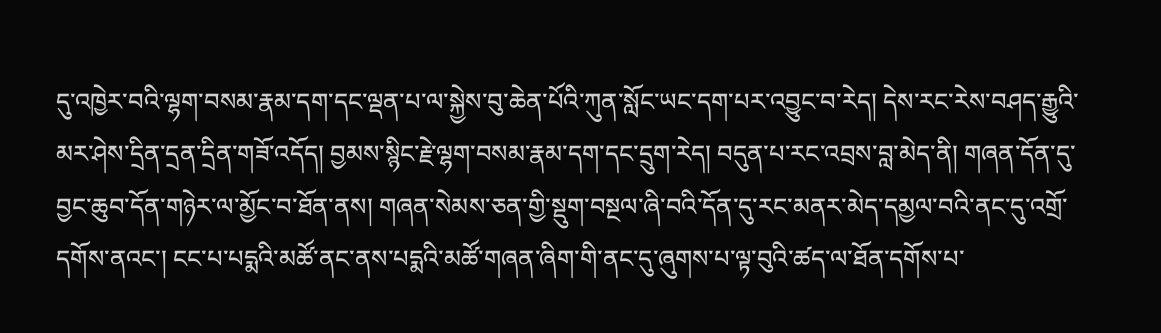དུ་འཁྱེར་བའི་ལྷག་བསམ་རྣམ་དག་དང་ལྡན་པ་ལ་སྐྱེས་བུ་ཆེན་པོའི་ཀུན་སློང་ཡང་དག་པར་འབྱུང་བ་རེད། དེས་རང་རེས་བཤད་རྒྱུའི་མར་ཤེས་དྲིན་དྲན་དྲིན་གཟོ་འདོད། བྱམས་སྙིང་རྗེ་ལྷག་བསམ་རྣམ་དག་དང་དྲུག་རེད། བདུན་པ་རང་འབྲས་བླ་མེད་ནི། གཞན་དོན་དུ་བྱང་ཆུབ་དོན་གཉེར་ལ་མྱོང་བ་ཐོན་ནས། གཞན་སེམས་ཅན་གྱི་སྡུག་བསྔལ་ཞི་བའི་དོན་དུ་རང་མནར་མེད་དམྱལ་བའི་ནང་དུ་འགྲོ་དགོས་ནའང་། ངང་པ་པདྨའི་མཚོ་ནང་ནས་པདྨའི་མཚོ་གཞན་ཞིག་གི་ནང་དུ་ཞུགས་པ་ལྟ་བུའི་ཚད་ལ་ཐོན་དགོས་པ་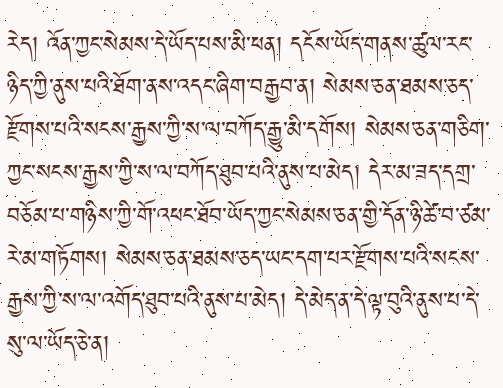རེད། འོན་ཀྱང་སེམས་དེ་ཡོད་པས་མི་ཕན། དངོས་ཡོད་གནས་ཚུལ་རང་ཉིད་ཀྱི་ནུས་པའི་ཐོག་ནས་འདང་ཞིག་བརྒྱབ་ན། སེམས་ཅན་ཐམས་ཅད་རྫོགས་པའི་སངས་རྒྱས་ཀྱི་ས་ལ་བཀོད་རྒྱུ་མི་དགོས། སེམས་ཅན་གཅིག་ཀྱང་སངས་རྒྱས་ཀྱི་ས་ལ་བཀོད་ཐུབ་པའི་ནུས་པ་མེད། དེར་མ་ཟད་དགྲ་བཅོམ་པ་གཉིས་ཀྱི་གོ་འཕང་ཐོབ་ཡོད་ཀྱང་སེམས་ཅན་གྱི་དོན་ཉི་ཚེ་བ་ཙམ་རེ་མ་གཏོགས། སེམས་ཅན་ཐམས་ཅད་ཡང་དག་པར་རྫོགས་པའི་སངས་རྒྱས་ཀྱི་ས་ལ་འགོད་ཐུབ་པའི་ནུས་པ་མེད། དེ་མེད་ན་དེ་ལྟ་བུའི་ནུས་པ་དེ་སུ་ལ་ཡོད་ཅེ་ན།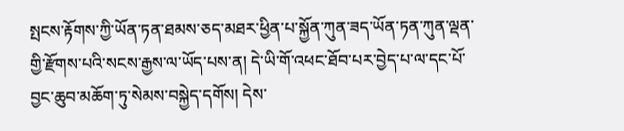སྤངས་རྟོགས་ཀྱི་ཡོན་ཏན་ཐམས་ཅད་མཐར་ཕྱིན་པ་སྐྱོན་ཀུན་ཟད་ཡོན་ཏན་ཀུན་ལྡན་གྱི་རྫོགས་པའི་སངས་རྒྱས་ལ་ཡོད་པས་ན། དེ་ཡི་གོ་འཕང་ཐོབ་པར་བྱེད་པ་ལ་དང་པོ་བྱང་ཆུབ་མཆོག་ཏུ་སེམས་བསྐྱེད་དགོས། དེས་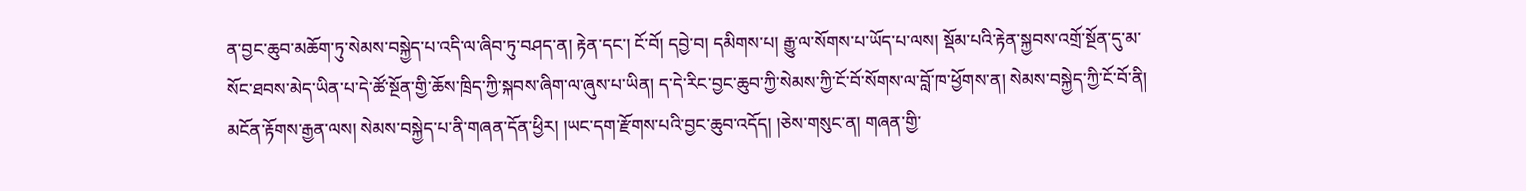ན་བྱང་ཆུབ་མཆོག་ཏུ་སེམས་བསྐྱེད་པ་འདི་ལ་ཞིབ་ཏུ་བཤད་ན། རྟེན་དང་། ངོ་བོ། དབྱེ་བ། དམིགས་པ། རྒྱུ་ལ་སོགས་པ་ཡོད་པ་ལས། སྡོམ་པའི་རྟེན་སྐྱབས་འགྲོ་སྔོན་དུ་མ་སོང་ཐབས་མེད་ཡིན་པ་དེ་ཚོ་སྔོན་གྱི་ཆོས་ཁྲིད་ཀྱི་སྐབས་ཞིག་ལ་ཞུས་པ་ཡིན། ད་དེ་རིང་བྱང་ཆུབ་ཀྱི་སེམས་ཀྱི་ངོ་བོ་སོགས་ལ་བློ་ཁ་ཕྱོགས་ན། སེམས་བསྐྱེད་ཀྱི་ངོ་བོ་ནི། མངོན་རྟོགས་རྒྱན་ལས། སེམས་བསྐྱེད་པ་ནི་གཞན་དོན་ཕྱིར། །ཡང་དག་རྫོགས་པའི་བྱང་ཆུབ་འདོད། །ཅེས་གསུང་ན། གཞན་གྱི་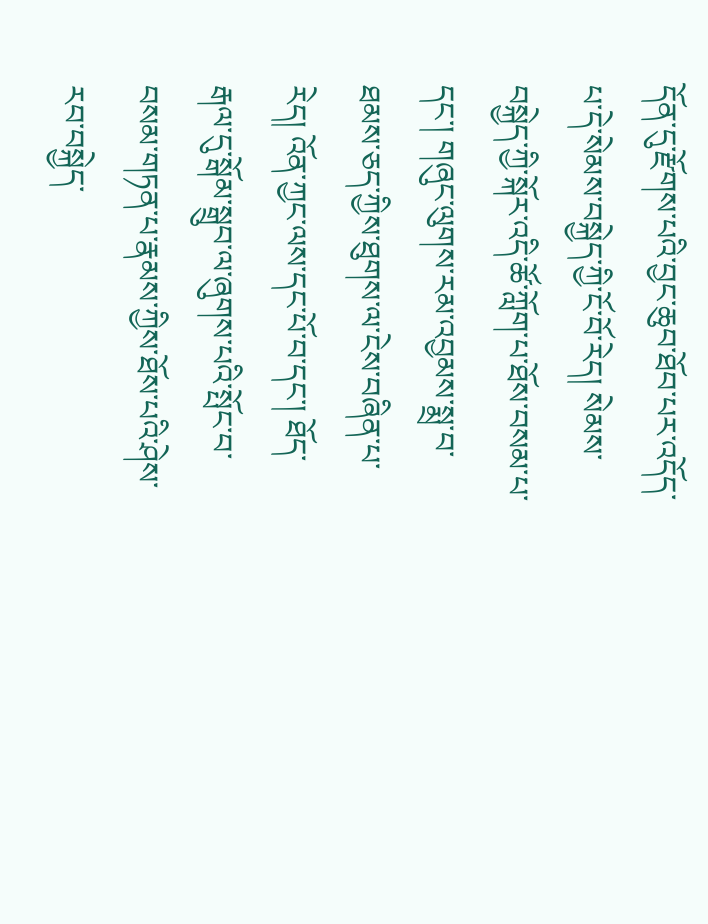དོན་དུ་རྫོགས་པའི་བྱང་ཆུབ་ཐོབ་པར་འདོད་པ་དེ་སེམས་བསྐྱེད་ཀྱི་ངོ་བོ་རེད། སེམས་བསྐྱེད་ཀྱི་སྐོར་འདི་ཚོ་ཀློག་པ་ཐོས་བསམ་པ་དང་། གཞུང་ལུགས་རམ་འབྱམས་སྨྲ་བ་ཐམས་ཅད་ཀྱིས་ཐུགས་ལ་ངེས་བཞིན་པ་རེད། འོན་ཀྱང་ལས་དང་པོ་བ་དང་། ཐོད་རྒལ་དུ་སྒོམ་སྒྲུབ་ལ་ཞུགས་པའི་སྤོང་བ་བསམ་གཏན་པ་རྣམས་ཀྱིས་ཐོས་པའི་ཤེས་རབ་བསྐྱེད་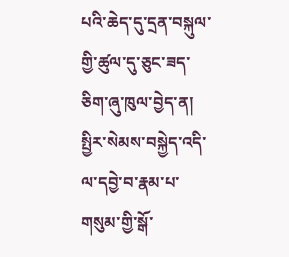པའི་ཆེད་དུ་དྲན་བསྐུལ་གྱི་ཚུལ་དུ་ཅུང་ཟད་ཅིག་ཞུ་ཁུལ་བྱེད་ན། སྤྱིར་སེམས་བསྐྱེད་འདི་ལ་དབྱེ་བ་རྣམ་པ་གསུམ་གྱི་སྒོ་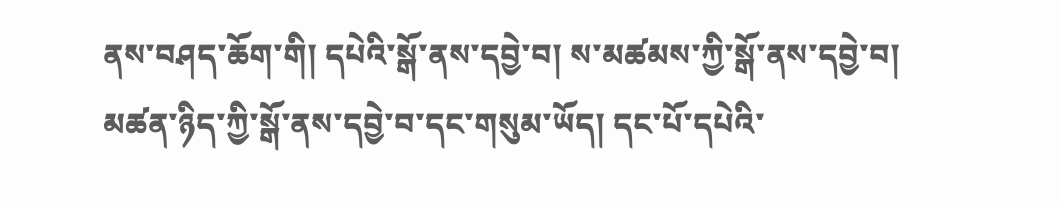ནས་བཤད་ཆོག་གི། དཔེའི་སྒོ་ནས་དབྱེ་བ། ས་མཚམས་ཀྱི་སྒོ་ནས་དབྱེ་བ། མཚན་ཉིད་ཀྱི་སྒོ་ནས་དབྱེ་བ་དང་གསུམ་ཡོད། དང་པོ་དཔེའི་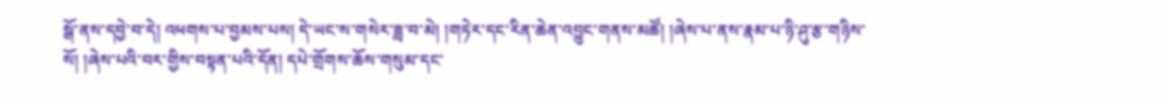སྒོ་ནས་དབྱེ་བ་དེ། འཕགས་པ་བྱམས་པས། དེ་ཡང་ས་གསེར་ཟླ་བ་མེ། །གཏེར་དང་རིན་ཆེན་འབྱུང་གནས་མཚོ། །ཞེས་པ་ནས་རྣམ་པ་ཉི་ཤུ་རྩ་གཉིས་སོ། །ཞེས་པའི་བར་གྱིས་བསྟན་པའི་དོན། དཔེ་གྲོགས་ཆོས་གསུམ་དང་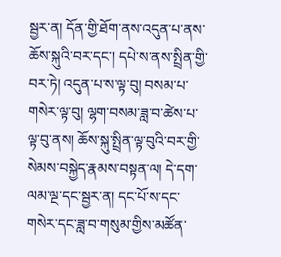སྦྱར་ན། དོན་གྱི་ཐོག་ནས་འདུན་པ་ནས་ཆོས་སྐུའི་བར་དང་། དཔེ་ས་ནས་སྤྲིན་གྱི་བར་ཏེ། འདུན་པ་ས་ལྟ་བུ། བསམ་པ་གསེར་ལྟ་བུ། ལྷག་བསམ་ཟླ་བ་ཚེས་པ་ལྟ་བུ་ནས། ཆོས་སྐུ་སྤྲིན་ལྟ་བུའི་བར་གྱི་སེམས་བསྐྱེད་རྣམས་བསྟན་ལ། དེ་དག་ལམ་ལྔ་དང་སྦྱར་ན། དང་པོ་ས་དང་གསེར་དང་ཟླ་བ་གསུམ་གྱིས་མཚོན་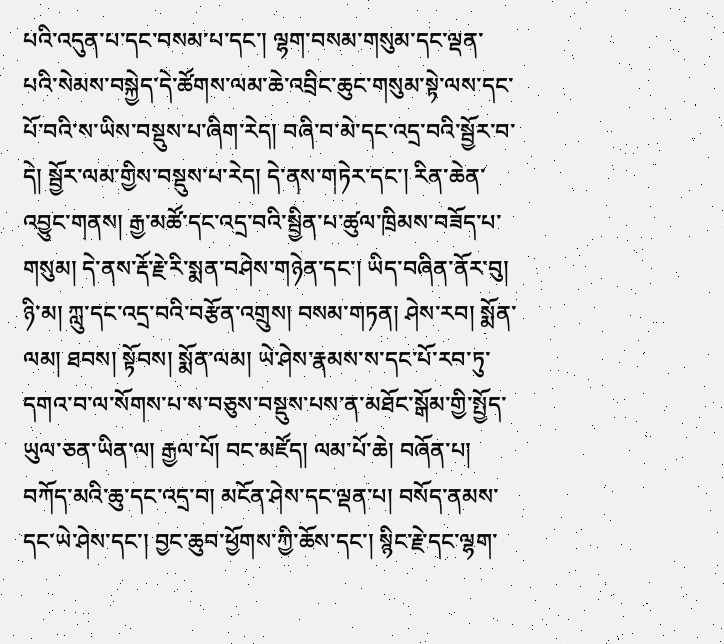པའི་འདུན་པ་དང་བསམ་པ་དང་། ལྷག་བསམ་གསུམ་དང་ལྡན་པའི་སེམས་བསྐྱེད་དེ་ཚོགས་ལམ་ཆེ་འབྲིང་ཆུང་གསུམ་སྟེ་ལས་དང་པོ་བའི་ས་ཡིས་བསྡུས་པ་ཞིག་རེད། བཞི་བ་མེ་དང་འདྲ་བའི་སྦྱོར་བ་དེ། སྦྱོར་ལམ་གྱིས་བསྡུས་པ་རེད། དེ་ནས་གཏེར་དང་། རིན་ཆེན་འབྱུང་གནས། རྒྱ་མཚོ་དང་འདྲ་བའི་སྦྱིན་པ་ཚུལ་ཁྲིམས་བཟོད་པ་གསུམ། དེ་ནས་རྡོ་རྗེ་རི་སྨན་བཤེས་གཉེན་དང་། ཡིད་བཞིན་ནོར་བུ། ཉི་མ། ཀླུ་དང་འདྲ་བའི་བརྩོན་འགྲུས། བསམ་གཏན། ཤེས་རབ། སྨོན་ལམ། ཐབས། སྟོབས། སྨོན་ལམ། ཡེ་ཤེས་རྣམས་ས་དང་པོ་རབ་ཏུ་དགའ་བ་ལ་སོགས་པ་ས་བཅུས་བསྡུས་པས་ན་མཐོང་སྒོམ་གྱི་སྤྱོད་ཡུལ་ཅན་ཡིན་ལ། རྒྱལ་པོ། བང་མཛོད། ལམ་པོ་ཆེ། བཞོན་པ། བཀོད་མའི་ཆུ་དང་འདྲ་བ། མངོན་ཤེས་དང་ལྡན་པ། བསོད་ནམས་དང་ཡེ་ཤེས་དང་། བྱང་ཆུབ་ཕྱོགས་ཀྱི་ཆོས་དང་། སྙིང་རྗེ་དང་ལྷག་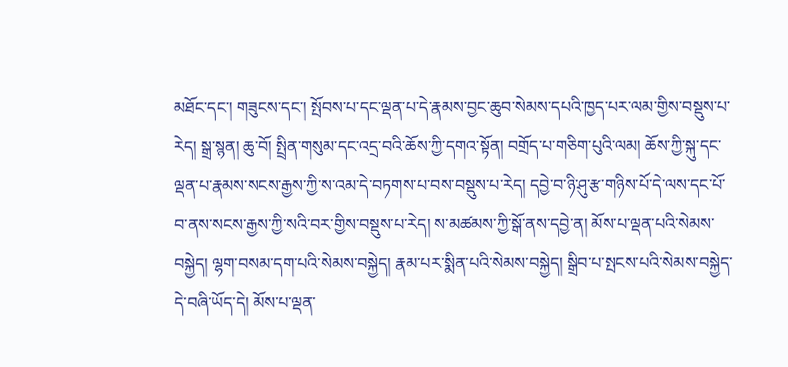མཐོང་དང་། གཟུངས་དང་། སྤོབས་པ་དང་ལྡན་པ་དེ་རྣམས་བྱང་ཆུབ་སེམས་དཔའི་ཁྱད་པར་ལམ་གྱིས་བསྡུས་པ་རེད། སྒྲ་སྙན། ཆུ་བོ། སྤྲིན་གསུམ་དང་འདྲ་བའི་ཆོས་ཀྱི་དགའ་སྟོན། བགྲོད་པ་གཅིག་པུའི་ལམ། ཆོས་ཀྱི་སྐུ་དང་ལྡན་པ་རྣམས་སངས་རྒྱས་ཀྱི་ས་འམ་དེ་བཏགས་པ་བས་བསྡུས་པ་རེད། དབྱེ་བ་ཉི་ཤུ་རྩ་གཉིས་པོ་དེ་ལས་དང་པོ་བ་ནས་སངས་རྒྱས་ཀྱི་སའི་བར་གྱིས་བསྡུས་པ་རེད། ས་མཚམས་ཀྱི་སྒོ་ནས་དབྱེ་ན། མོས་པ་ལྡན་པའི་སེམས་བསྐྱེད། ལྷག་བསམ་དག་པའི་སེམས་བསྐྱེད། རྣམ་པར་སྨིན་པའི་སེམས་བསྐྱེད། སྒྲིབ་པ་སྤངས་པའི་སེམས་བསྐྱེད་དེ་བཞི་ཡོད་དེ། མོས་པ་ལྡན་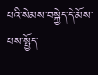པའི་སེམས་བསྐྱེད་དེ་མོས་པས་སྤྱོད་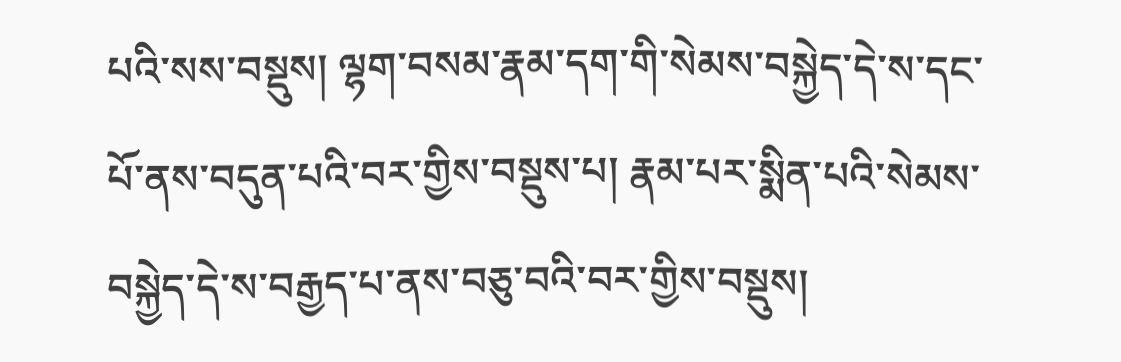པའི་སས་བསྡུས། ལྷག་བསམ་རྣམ་དག་གི་སེམས་བསྐྱེད་དེ་ས་དང་པོ་ནས་བདུན་པའི་བར་གྱིས་བསྡུས་པ། རྣམ་པར་སྨིན་པའི་སེམས་བསྐྱེད་དེ་ས་བརྒྱད་པ་ནས་བཅུ་བའི་བར་གྱིས་བསྡུས།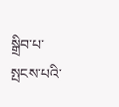སྒྲིབ་པ་སྤངས་པའི་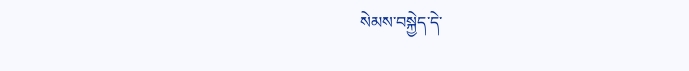སེམས་བསྐྱེད་དེ་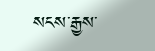སངས་རྒྱས་